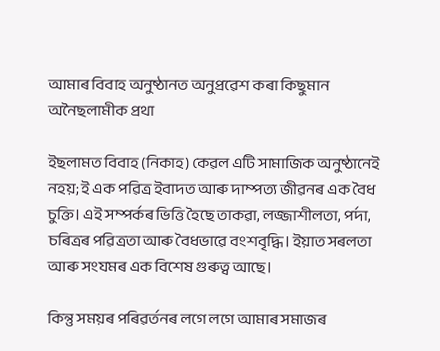আমাৰ বিবাহ অনুষ্ঠানত অনুপ্ৰৱেশ কৰা কিছুমান অনৈছলামীক প্ৰথা

ইছলামত বিবাহ (নিকাহ) কেৱল এটি সামাজিক অনুষ্ঠানেই নহয়; ই এক পৱিত্ৰ ইবাদত আৰু দাম্পত্য জীৱনৰ এক বৈধ চুক্তি। এই সম্পৰ্কৰ ভিত্তি হৈছে তাকৱা, লজ্জাশীলতা, পৰ্দা, চৰিত্ৰৰ পৱিত্ৰতা আৰু বৈধভাৱে বংশবৃদ্ধি। ইয়াত সৰলতা আৰু সংযমৰ এক বিশেষ গুৰুত্ব আছে।

কিন্তু সময়ৰ পৰিৱৰ্তনৰ লগে লগে আমাৰ সমাজৰ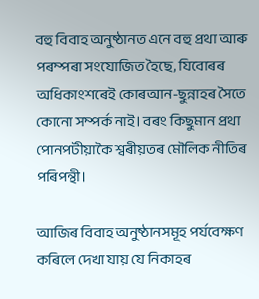বহু বিবাহ অনুষ্ঠানত এনে বহু প্ৰথা আৰু পৰম্পৰা সংযোজিত হৈছে, যিবোৰৰ অধিকাংশৰেই কোৰআন-ছুন্নাহৰ সৈতে কোনো সম্পৰ্ক নাই। বৰং কিছুমান প্ৰথা পোনপটীয়াকৈ শ্বৰীয়তৰ মৌলিক নীতিৰ পৰিপন্থী।

আজিৰ বিবাহ অনুষ্ঠানসমূহ পৰ্যবেক্ষণ কৰিলে দেখা যায় যে নিকাহৰ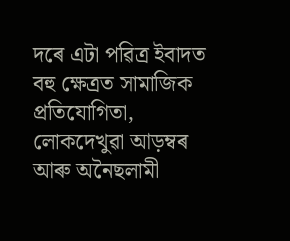দৰে এটা পৱিত্ৰ ইবাদত বহু ক্ষেত্ৰত সামাজিক প্ৰতিযোগিতা, লোকদেখুৱা আড়ম্বৰ আৰু অনৈছলামী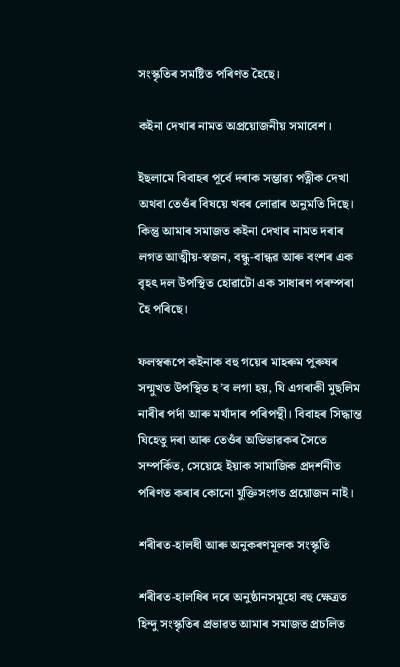সংস্কৃতিৰ সমষ্টিত পৰিণত হৈছে।

কইনা দেখাৰ নামত অপ্ৰয়োজনীয় সমাবেশ।

ইছলামে বিবাহৰ পূৰ্বে দৰাক সম্ভাৱ্য পত্নীক দেখা অথবা তেওঁৰ বিষয়ে খবৰ লোৱাৰ অনুমতি দিছে। কিন্তু আমাৰ সমাজত কইনা দেখাৰ নামত দৰাৰ লগত আত্মীয়-স্বজন, বন্ধু-বান্ধৱ আৰু বংশৰ এক বৃহৎ দল উপস্থিত হোৱাটো এক সাধাৰণ পৰম্পৰা হৈ পৰিছে।

ফলস্বৰূপে কইনাক বহু গয়েৰ মাহৰুম পুৰুষৰ সন্মুখত উপস্থিত হ’ব লগা হয়, যি এগৰাকী মুছলিম নাৰীৰ পৰ্দা আৰু মৰ্যাদাৰ পৰিপন্থী। বিবাহৰ সিদ্ধান্ত যিহেতু দৰা আৰু তেওঁৰ অভিভাৱকৰ সৈতে সম্পৰ্কিত, সেয়েহে ইয়াক সামাজিক প্ৰদৰ্শনীত পৰিণত কৰাৰ কোনো যুক্তিসংগত প্ৰয়োজন নাই।

শৰীৰত-হালধী আৰু অনুকৰণমূলক সংস্কৃতি

শৰীৰত-হালধিৰ দৰে অনুষ্ঠানসমূহো বহু ক্ষেত্ৰত হিন্দু সংস্কৃতিৰ প্ৰভাৱত আমাৰ সমাজত প্ৰচলিত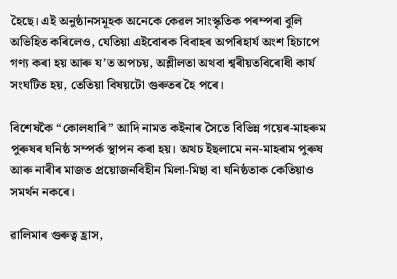হৈছে। এই অনুষ্ঠানসমূহক অনেকে কেৱল সাংস্কৃতিক পৰম্পৰা বুলি অভিহিত কৰিলেও, যেতিয়া এইবোৰক বিবাহৰ অপৰিহাৰ্য অংশ হিচাপে গণ্য কৰা হয় আৰু য’ত অপচয়, অশ্লীলতা অথবা শ্বৰীয়তবিৰোধী কাৰ্য সংঘটিত হয়, তেতিয়া বিষয়টো গুৰুতৰ হৈ পৰে।

বিশেষকৈ “কোলধাৰি” আদি নামত কইনাৰ সৈতে বিভিন্ন গয়েৰ-মাহৰুম পুৰুষৰ ঘনিষ্ঠ সম্পৰ্ক স্থাপন কৰা হয়। অথচ ইছলামে নন-মাহৰাম পুৰুষ আৰু নাৰীৰ মাজত প্ৰয়োজনবিহীন মিলা-মিছা বা ঘনিষ্ঠতাক কেতিয়াও সমৰ্থন নকৰে।

ৱালিমাৰ গুৰুত্ব হ্ৰাস,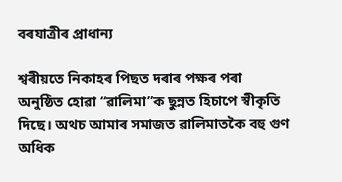বৰযাত্ৰীৰ প্ৰাধান্য

শ্বৰীয়তে নিকাহৰ পিছত দৰাৰ পক্ষৰ পৰা অনুষ্ঠিত হোৱা “ৱালিমা”ক ছুন্নত হিচাপে স্বীকৃতি দিছে। অথচ আমাৰ সমাজত ৱালিমাতকৈ বহু গুণ অধিক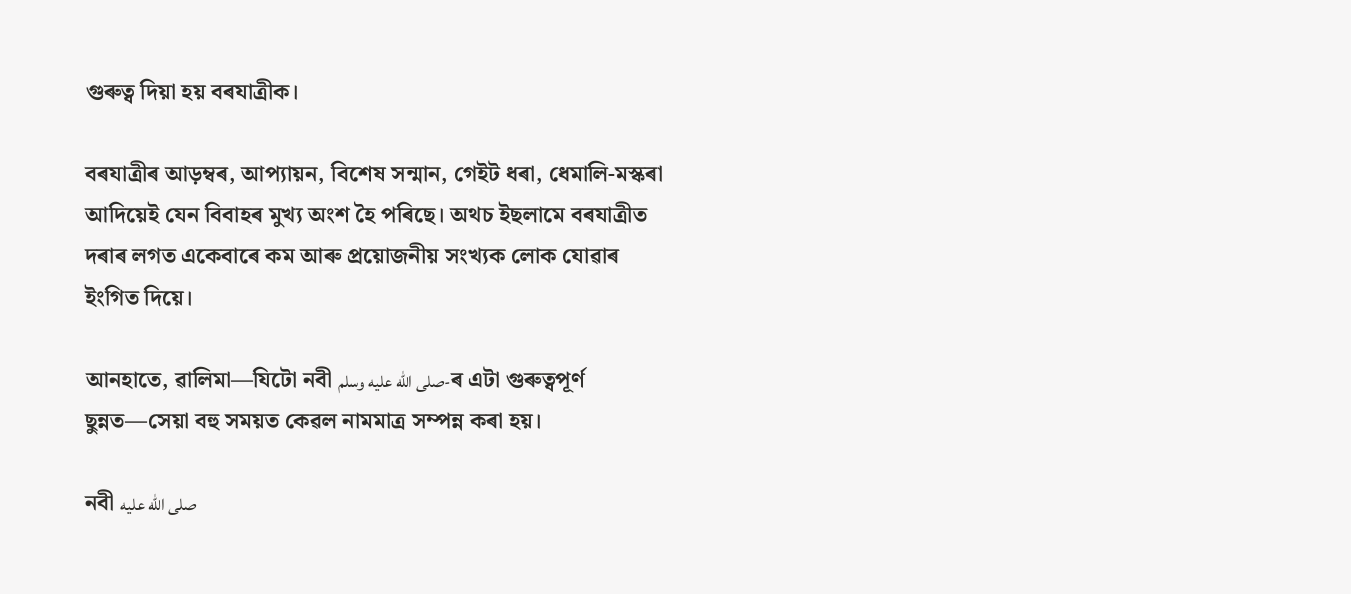গুৰুত্ব দিয়া হয় বৰযাত্ৰীক।

বৰযাত্ৰীৰ আড়ম্বৰ, আপ্যায়ন, বিশেষ সন্মান, গেইট ধৰা, ধেমালি-মস্কৰা আদিয়েই যেন বিবাহৰ মুখ্য অংশ হৈ পৰিছে। অথচ ইছলামে বৰযাত্ৰীত দৰাৰ লগত একেবাৰে কম আৰু প্ৰয়োজনীয় সংখ্যক লোক যোৱাৰ ইংগিত দিয়ে।

আনহাতে, ৱালিমা—যিটো নবী صلى الله عليه وسلم-ৰ এটা গুৰুত্বপূৰ্ণ ছুন্নত—সেয়া বহু সময়ত কেৱল নামমাত্ৰ সম্পন্ন কৰা হয়।

নবী صلى الله عليه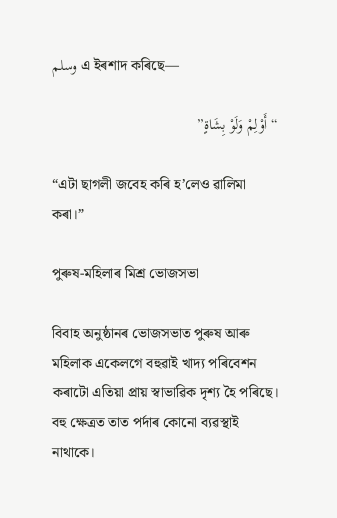وسلم এ ইৰশাদ কৰিছে—

“أَوْلِمْ وَلَوْ بِشَاةٍ”

“এটা ছাগলী জবেহ কৰি হ’লেও ৱালিমা কৰা।”

পুৰুষ-মহিলাৰ মিশ্ৰ ভোজসভা

বিবাহ অনুষ্ঠানৰ ভোজসভাত পুৰুষ আৰু মহিলাক একেলগে বহুৱাই খাদ্য পৰিবেশন কৰাটো এতিয়া প্ৰায় স্বাভাৱিক দৃশ্য হৈ পৰিছে। বহু ক্ষেত্ৰত তাত পৰ্দাৰ কোনো ব্যৱস্থাই নাথাকে।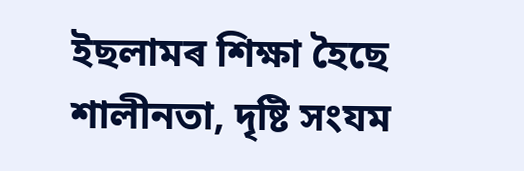ইছলামৰ শিক্ষা হৈছে শালীনতা, দৃষ্টি সংযম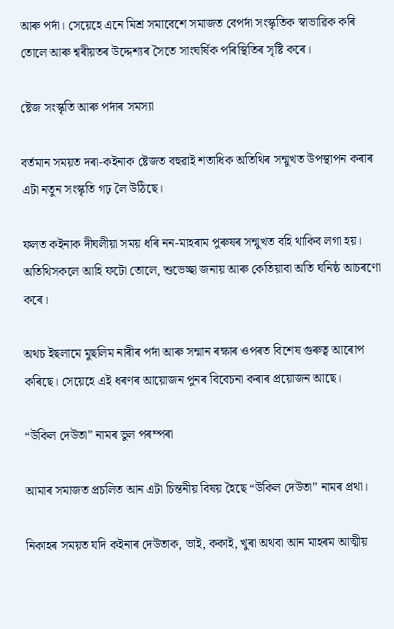আৰু পৰ্দা। সেয়েহে এনে মিশ্ৰ সমাবেশে সমাজত বেপৰ্দা সংস্কৃতিক স্বাভাৱিক কৰি তোলে আৰু শ্বৰীয়তৰ উদ্দেশ্যৰ সৈতে সাংঘর্ষিক পৰিস্থিতিৰ সৃষ্টি কৰে।

ষ্টেজ সংস্কৃতি আৰু পৰ্দাৰ সমস্যা

বৰ্তমান সময়ত দৰা-কইনাক ষ্টেজত বহুৱাই শতাধিক অতিথিৰ সন্মুখত উপস্থাপন কৰাৰ এটা নতুন সংস্কৃতি গঢ় লৈ উঠিছে।

ফলত কইনাক দীঘলীয়া সময় ধৰি নন-মাহৰাম পুৰুষৰ সন্মুখত বহি থাকিব লগা হয়। অতিথিসকলে আহি ফটো তোলে, শুভেচ্ছা জনায় আৰু কেতিয়াবা অতি ঘনিষ্ঠ আচৰণো কৰে।

অথচ ইছলামে মুছলিম নাৰীৰ পৰ্দা আৰু সন্মান ৰক্ষাৰ ওপৰত বিশেষ গুৰুত্ব আৰোপ কৰিছে। সেয়েহে এই ধৰণৰ আয়োজন পুনৰ বিবেচনা কৰাৰ প্ৰয়োজন আছে।

“উকিল দেউতা” নামৰ ভুল পৰম্পৰা

আমাৰ সমাজত প্ৰচলিত আন এটা চিন্তনীয় বিষয় হৈছে “উকিল দেউতা” নামৰ প্ৰথা।

নিকাহৰ সময়ত যদি কইনাৰ দেউতাক, ভাই, ককাই, খুৰা অথবা আন মাহৰম আত্মীয়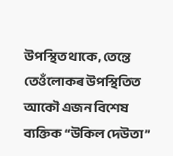উপস্থিত থাকে, তেন্তে তেওঁলোকৰ উপস্থিতিত আকৌ এজন বিশেষ ব্যক্তিক “উকিল দেউতা”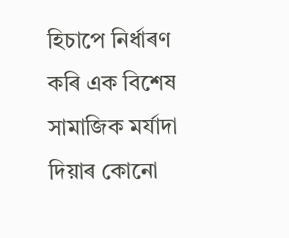হিচাপে নিৰ্ধাৰণ কৰি এক বিশেষ সামাজিক মৰ্যাদা দিয়াৰ কোনো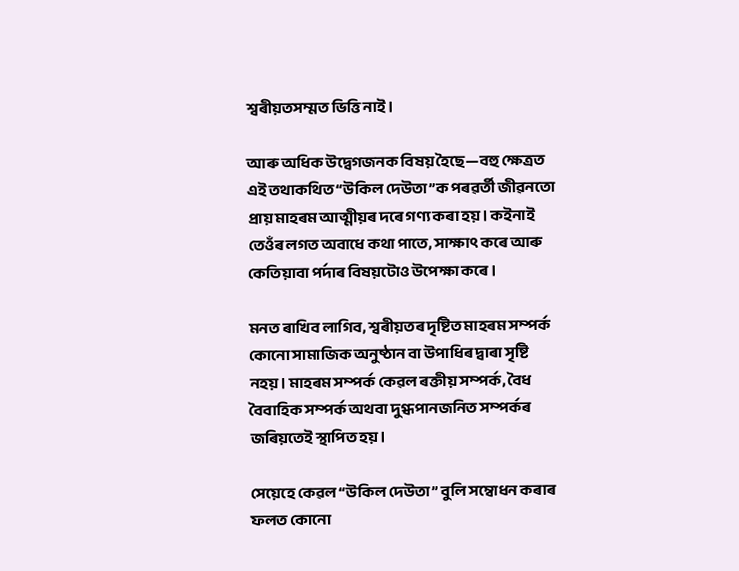শ্বৰীয়তসম্মত ভিত্তি নাই।

আৰু অধিক উদ্বেগজনক বিষয় হৈছে—বহু ক্ষেত্ৰত এই তথাকথিত “উকিল দেউতা”ক পৰৱৰ্তী জীৱনতো প্ৰায় মাহৰম আত্মীয়ৰ দৰে গণ্য কৰা হয়। কইনাই তেওঁৰ লগত অবাধে কথা পাতে, সাক্ষাৎ কৰে আৰু কেতিয়াবা পৰ্দাৰ বিষয়টোও উপেক্ষা কৰে।

মনত ৰাখিব লাগিব, শ্বৰীয়তৰ দৃষ্টিত মাহৰম সম্পৰ্ক কোনো সামাজিক অনুষ্ঠান বা উপাধিৰ দ্বাৰা সৃষ্টি নহয়। মাহৰম সম্পৰ্ক কেৱল ৰক্তীয় সম্পৰ্ক, বৈধ বৈবাহিক সম্পৰ্ক অথবা দুগ্ধপানজনিত সম্পৰ্কৰ জৰিয়তেই স্থাপিত হয়।

সেয়েহে কেৱল “উকিল দেউতা” বুলি সম্বোধন কৰাৰ ফলত কোনো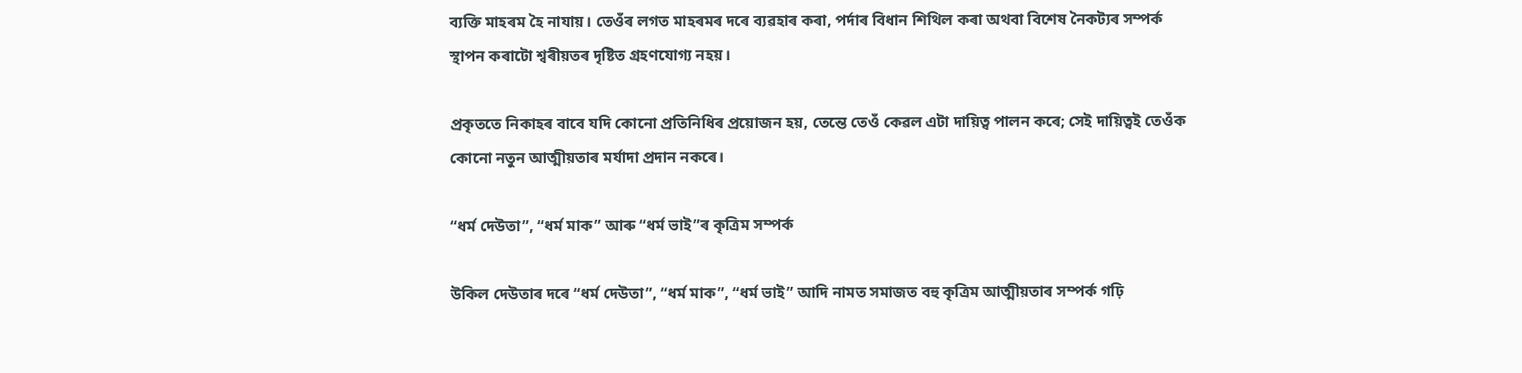ব্যক্তি মাহৰম হৈ নাযায়। তেওঁৰ লগত মাহৰমৰ দৰে ব্যৱহাৰ কৰা, পৰ্দাৰ বিধান শিথিল কৰা অথবা বিশেষ নৈকট্যৰ সম্পৰ্ক স্থাপন কৰাটো শ্বৰীয়তৰ দৃষ্টিত গ্ৰহণযোগ্য নহয়।

প্ৰকৃততে নিকাহৰ বাবে যদি কোনো প্ৰতিনিধিৰ প্ৰয়োজন হয়, তেন্তে তেওঁ কেৱল এটা দায়িত্ব পালন কৰে; সেই দায়িত্বই তেওঁক কোনো নতুন আত্মীয়তাৰ মৰ্যাদা প্ৰদান নকৰে।

“ধৰ্ম দেউতা”, “ধৰ্ম মাক” আৰু “ধৰ্ম ভাই”ৰ কৃত্ৰিম সম্পৰ্ক

উকিল দেউতাৰ দৰে “ধৰ্ম দেউতা”, “ধৰ্ম মাক”, “ধৰ্ম ভাই” আদি নামত সমাজত বহু কৃত্ৰিম আত্মীয়তাৰ সম্পৰ্ক গঢ়ি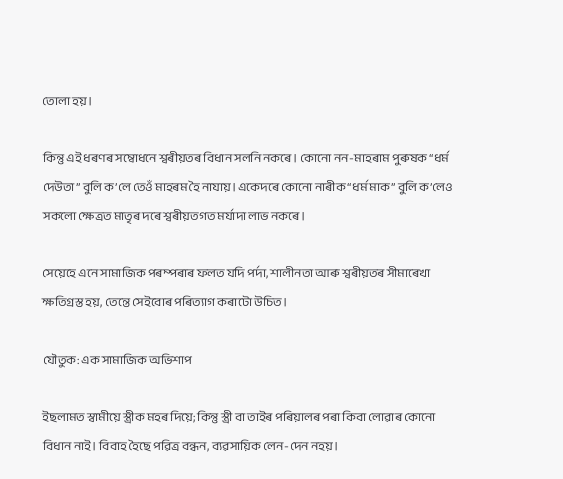তোলা হয়।

কিন্তু এই ধৰণৰ সম্বোধনে শ্বৰীয়তৰ বিধান সলনি নকৰে। কোনো নন-মাহৰাম পুৰুষক “ধৰ্ম দেউতা” বুলি ক’লে তেওঁ মাহৰম হৈ নাযায়। একেদৰে কোনো নাৰীক “ধৰ্ম মাক” বুলি ক’লেও সকলো ক্ষেত্ৰত মাতৃৰ দৰে শ্বৰীয়তগত মৰ্যাদা লাভ নকৰে।

সেয়েহে এনে সামাজিক পৰম্পৰাৰ ফলত যদি পৰ্দা, শালীনতা আৰু শ্বৰীয়তৰ সীমাৰেখা ক্ষতিগ্ৰস্ত হয়, তেন্তে সেইবোৰ পৰিত্যাগ কৰাটো উচিত।

যৌতুক: এক সামাজিক অভিশাপ

ইছলামত স্বামীয়ে স্ত্ৰীক মহৰ দিয়ে; কিন্তু স্ত্ৰী বা তাইৰ পৰিয়ালৰ পৰা কিবা লোৱাৰ কোনো বিধান নাই। বিবাহ হৈছে পৱিত্ৰ বন্ধন, ব্যৱসায়িক লেন-দেন নহয়।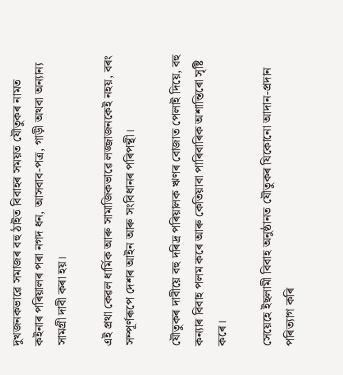দুখজনকভাৱে সমাজৰ বহু ঠাইত বিবাহৰ সময়ত যৌতুকৰ নামত কইনাৰ পৰিয়ালৰ পৰা নগদ ধন, আসবাব-পত্ৰ, গাড়ী অথবা অন্যান্য সামগ্ৰী দাবী কৰা হয়।

এই প্ৰথা কেৱল ধাৰ্মিক আৰু সামাজিকভাৱে লজ্জাজনকেই নহয়, বৰং সম্পূৰ্ণৰূপে দেশৰ আইন আৰু সংবিধানৰ পৰিপন্থী।

যৌতুকৰ দাবীয়ে বহু দৰিদ্ৰ পৰিয়ালক ঋণৰ বোজাত পেলাই দিয়ে, বহু কন্যাৰ বিবাহ পলম কৰে আৰু কেতিয়াবা পাৰিবাৰিক অশান্তিৰো সৃষ্টি কৰে।

সেয়েহে ইছলামী বিবাহ অনুষ্ঠানত যৌতুকৰ যিকোনো আদান-প্ৰদান পৰিত্যাগ কৰি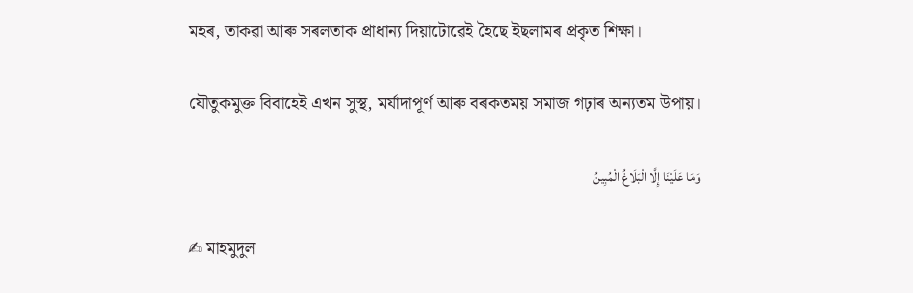মহৰ, তাকৱা আৰু সৰলতাক প্ৰাধান্য দিয়াটোৱেই হৈছে ইছলামৰ প্ৰকৃত শিক্ষা।

যৌতুকমুক্ত বিবাহেই এখন সুস্থ, মৰ্যাদাপূৰ্ণ আৰু বৰকতময় সমাজ গঢ়াৰ অন্যতম উপায়।

وَمَا عَلَيْنَا إِلَّا الْبَلَاغُ الْمُبِينُ

✍ মাহমুদুল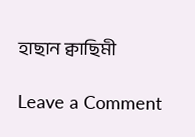হাছান ক্বাছিমী

Leave a Comment